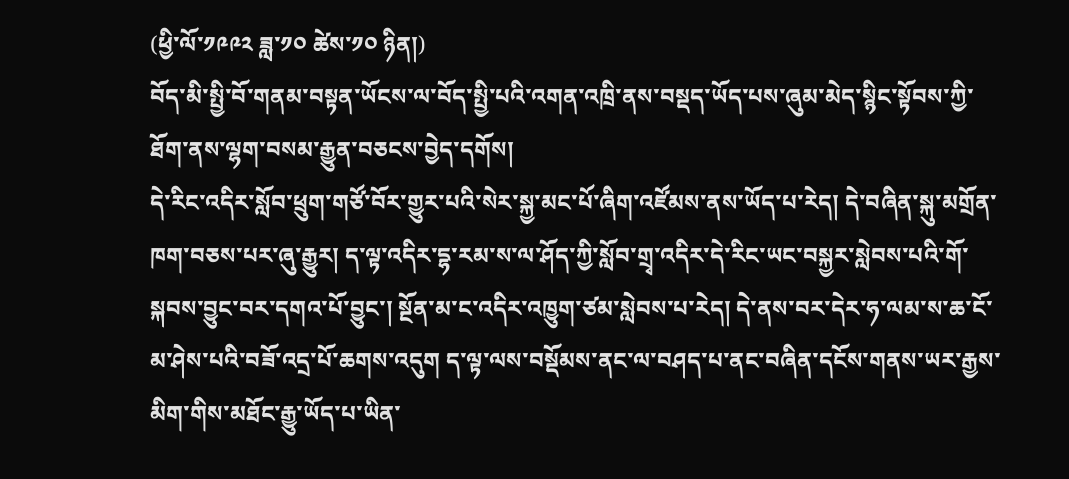(ཕྱི་ལོ་༡༩༩༢ ཟླ་༡༠ ཚེས་༡༠ ཉིན།)
བོད་མི་སྤྱི་བོ་གནམ་བསྟན་ཡོངས་ལ་བོད་སྤྱི་པའི་འགན་འཁྲི་ནས་བསྡད་ཡོད་པས་ཞུམ་མེད་སྙིང་སྟོབས་ཀྱི་ཐོག་ནས་ལྷག་བསམ་རྒྱུན་བཅངས་བྱེད་དགོས།
དེ་རིང་འདིར་སློབ་ཕྲུག་གཙོ་བོར་གྱུར་པའི་སེར་སྐྱ་མང་པོ་ཞིག་འཛོམས་ནས་ཡོད་པ་རེད། དེ་བཞིན་སྐུ་མགྲོན་ཁག་བཅས་པར་ཞུ་རྒྱུར། ད་ལྟ་འདིར་དྷ་རམ་ས་ལ་ཤོད་ཀྱི་སློབ་གྲྭ་འདིར་དེ་རིང་ཡང་བསྐྱར་སླེབས་པའི་གོ་སྐབས་བྱུང་བར་དགའ་པོ་བྱུང་། སྔོན་མ་ང་འདིར་འཁྱུག་ཙམ་སླེབས་པ་རེད། དེ་ནས་བར་དེར་ཧ་ལམ་ས་ཆ་ངོ་མ་ཤེས་པའི་བཟོ་འདྲ་པོ་ཆགས་འདུག ད་ལྟ་ལས་བསྡོམས་ནང་ལ་བཤད་པ་ནང་བཞིན་དངོས་གནས་ཡར་རྒྱས་མིག་གིས་མཐོང་རྒྱུ་ཡོད་པ་ཡིན་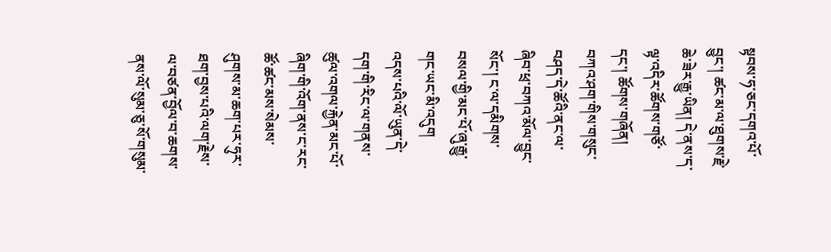སྟབས་ཧ་ཅང་དགའ་པོ་བྱུང་། ཚང་མ་ལ་ཐུགས་རྗེ་ཆེ་ཟེར་རྒྱུ་ཡིན། དེ་ནས་ད་ལྟ་འདིར་ཚོགས་གཙོ་དང་། ཚོགས་གཞོན། བཀའ་ཤག་གིས་གསུང་བཤད་དེ་ཚོའི་ནང་ལ་ཞིབ་ཕྲ་བཀའ་མོལ་བྱུང་སོང་། ང་ལ་དམིགས་བསལ་གྱི་མང་པོ་ཞུ་རྒྱུ་གང་ཡང་མི་འདུག
འདས་པའི་ལོ་ཡུན་དེ་དག་གི་རིང་ལ་གནས་ཚུལ་འགལ་རྐྱེན་མང་པོ་ཞིག་གི་འོག་ནས་ང་རང་ཚོ་ཚང་མས་སེམས་ཤུགས་མ་ཆག་པར་ཧུར་ཐག་བྱས་པའི་ལག་རྗེས་ལ་བཙན་བྱོལ་བ་ཆགས་ནས་ལོ་སུམ་ཅུ་སོ་གསུམ་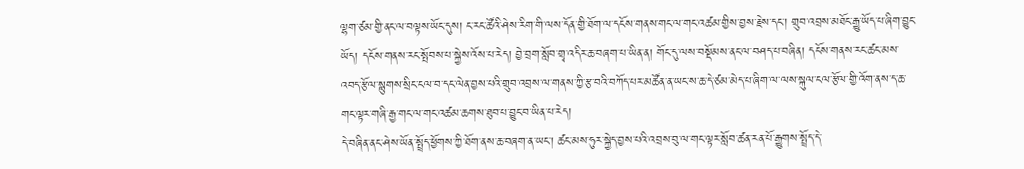ལྷག་ཙམ་གྱི་ནང་ལ་བལྟས་ཡོང་དུས། ང་རང་ཚོའི་ཤེས་རིག་གི་ལས་དོན་གྱི་ཐོག་ལ་དངོས་གནས་གང་ལ་གང་འཚམ་གྱིས་བྱས་རྗེས་དང་། གྲུབ་འབྲས་མཐོང་རྒྱུ་ཡོད་པ་ཞིག་བྱུང་ཡོད། དངོས་གནས་རང་སྤོབས་པ་སྐྱེས་འོས་པ་རེད། བྱེ་བྲག་སློབ་གྲྭ་འདིར་ཆ་བཞག་པ་ཡིན་ན། གོང་དུ་ལས་བསྡོམས་ནང་ལ་བཤད་པ་བཞིན། དངོས་གནས་རང་ཚང་མས་འབད་རྩོལ་སྙུགས་སྲིང་ངལ་བ་དང་ལེན་བྱས་པའི་གྲུབ་འབྲས་ལ་གནས་ཀྱི་རྩ་བའི་བཀོད་པར་མཚོན་ན་ཡང་ས་ཆ་དེ་ཙམ་མེད་པ་ཞིག་ལ་ལས་སྐུལ་ངལ་རྩོལ་གྱི་འོག་ནས་ད་ཆ་གང་ལྟར་གཞི་རྒྱ་གང་ལ་གང་འཚམ་ཆགས་ཐུབ་པ་བྱུང་བ་ཡིན་པ་རེད།
དེ་བཞིན་ནང་ཤེས་ཡོན་སྤྲོད་ཕྱོགས་ཀྱི་ཐོག་ནས་ཆ་བཞག་ན་ཡང་། ཚང་མས་ཧུར་སྐྱེད་བྱས་པའི་འབྲས་བུ་ལ་གང་ལྟར་སློབ་ཚན་རན་པོ་རྒྱུགས་སྤྲོད་དེ་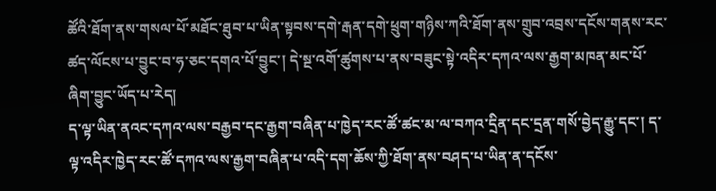ཚོའི་ཐོག་ནས་གསལ་པོ་མཐོང་ཐུབ་པ་ཡིན་སྟབས་དགེ་རྒན་དགེ་ཕྲུག་གཉིས་ཀའི་ཐོག་ནས་གྲུབ་འབྲས་དངོས་གནས་རང་ཚད་ལོངས་པ་བྱུང་བ་ཧ་ཅང་དགའ་པོ་བྱུང་། དེ་སྔ་འགོ་ཚུགས་པ་ནས་བཟུང་སྟེ་འདིར་དཀའ་ལས་རྒྱག་མཁན་མང་པོ་ཞིག་བྱུང་ཡོད་པ་རེད།
ད་ལྟ་ཡིན་ནའང་དཀའ་ལས་བརྒྱབ་དང་རྒྱག་བཞིན་པ་ཁྱེད་རང་ཚོ་ཚང་མ་ལ་བཀའ་དྲིན་དང་དྲན་གསོ་བྱེད་རྒྱུ་དང་། ད་ལྟ་འདིར་ཁྱེད་རང་ཚོ་དཀའ་ལས་རྒྱག་བཞིན་པ་འདི་དག་ཆོས་ཀྱི་ཐོག་ནས་བཤད་པ་ཡིན་ན་དངོས་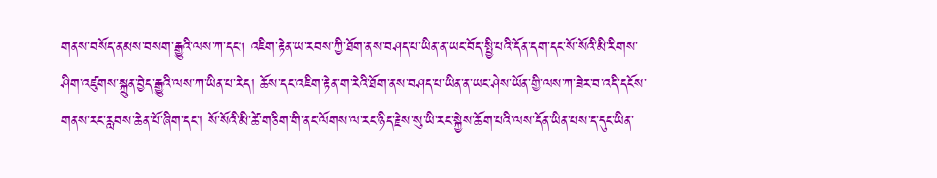གནས་བསོད་ནམས་བསག་རྒྱུའི་ལས་ཀ་དང། འཇིག་རྟེན་ཡ་རབས་ཀྱི་ཐོག་ནས་བཤད་པ་ཡིན་ན་ཡང་བོད་སྤྱི་པའི་དོན་དག་དང་སོ་སོའི་མི་རིགས་ཤིག་འཛུགས་སྐྲུན་བྱེད་རྒྱུའི་ལས་ཀ་ཡིན་པ་རེད། ཆོས་དང་འཇིག་རྟེན་ག་རེའི་ཐོག་ནས་བཤད་པ་ཡིན་ན་ཡང་ཤེས་ཡོན་གྱི་ལས་ཀ་ཟེར་བ་འདི་དངོས་གནས་རང་རླབས་ཆེན་པོ་ཞིག་དང་། སོ་སོའི་མི་ཚེ་གཅིག་གི་ནང་ལོགས་ལ་རང་ཉིད་རྗེས་སུ་ཡི་རང་སྐྱེས་ཆོག་པའི་ལས་དོན་ཡིན་པས་ད་དུང་ཡིན་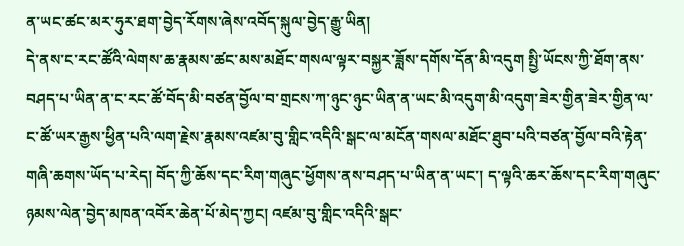ན་ཡང་ཚང་མར་ཧུར་ཐག་བྱེད་རོགས་ཞེས་འབོད་སྐུལ་བྱེད་རྒྱུ་ཡིན།
དེ་ནས་ང་རང་ཚོའི་ལེགས་ཆ་རྣམས་ཚང་མས་མཐོང་གསལ་ལྟར་བསྐྱར་ཟློས་དགོས་དོན་མི་འདུག སྤྱི་ཡོངས་ཀྱི་ཐོག་ནས་བཤད་པ་ཡིན་ན་ང་རང་ཚོ་བོད་མི་བཙན་བྱོལ་བ་གྲངས་ཀ་ཉུང་ཉུང་ཡིན་ན་ཡང་མི་འདུག་མི་འདུག་ཟེར་གྱིན་ཟེར་གྱིན་ལ་ང་ཚོ་ཡར་རྒྱས་ཕྱིན་པའི་ལག་རྗེས་རྣམས་འཛམ་བུ་གླིང་འདིའི་སྒང་ལ་མངོན་གསལ་མཐོང་ཐུབ་པའི་བཙན་བྱོལ་བའི་རྟེན་གཞི་ཆགས་ཡོད་པ་རེད། བོད་ཀྱི་ཆོས་དང་རིག་གཞུང་ཕྱོགས་ནས་བཤད་པ་ཡིན་ན་ཡང་། ད་ལྟའི་ཆར་ཆོས་དང་རིག་གཞུང་ཉམས་ལེན་བྱེད་མཁན་འབོར་ཆེན་པོ་མེད་ཀྱང། འཛམ་བུ་གླིང་འདིའི་སྒང་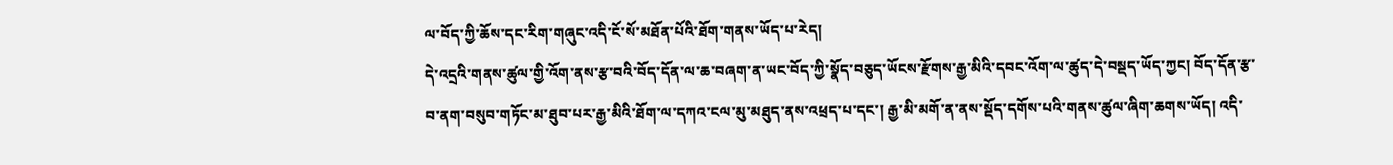ལ་བོད་ཀྱི་ཆོས་དང་རིག་གཞུང་འདི་ངོ་སོ་མཐོན་པོའི་ཐོག་གནས་ཡོད་པ་རེད།
དེ་འདྲའི་གནས་ཚུལ་གྱི་འོག་ནས་རྩ་བའི་བོད་དོན་ལ་ཆ་བཞག་ན་ཡང་བོད་ཀྱི་སྣོད་བཅུད་ཡོངས་རྫོགས་རྒྱ་མིའི་དབང་འོག་ལ་ཚུད་དེ་བསྡད་ཡོད་ཀྱང། བོད་དོན་རྩ་བ་ནག་བསུབ་གཏོང་མ་ཐུབ་པར་རྒྱ་མིའི་ཐོག་ལ་དཀའ་ངལ་མུ་མཐུད་ནས་འཕྲད་པ་དང་། རྒྱ་མི་མགོ་ན་ནས་སྡོད་དགོས་པའི་གནས་ཚུལ་ཞིག་ཆགས་ཡོད། འདི་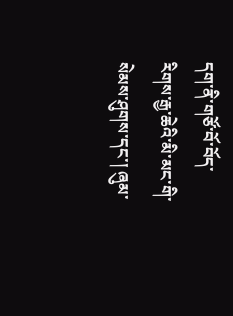དག་ནི་གཙོ་བོ་བོད་རིགས་རྒྱ་ཆེའི་མི་མང་གི་སེམས་ཤུགས་དང་། ཞུམ་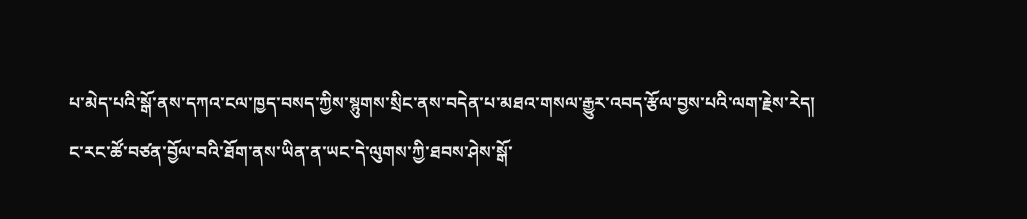པ་མེད་པའི་སྒོ་ནས་དཀའ་ངལ་ཁྱད་བསད་ཀྱིས་སྙུགས་སྲིང་ནས་བདེན་པ་མཐའ་གསལ་རྒྱུར་འབད་རྩོལ་བྱས་པའི་ལག་རྗེས་རེད།
ང་རང་ཚོ་བཙན་བྱོལ་བའི་ཐོག་ནས་ཡིན་ན་ཡང་དེ་ལུགས་ཀྱི་ཐབས་ཤེས་སྒོ་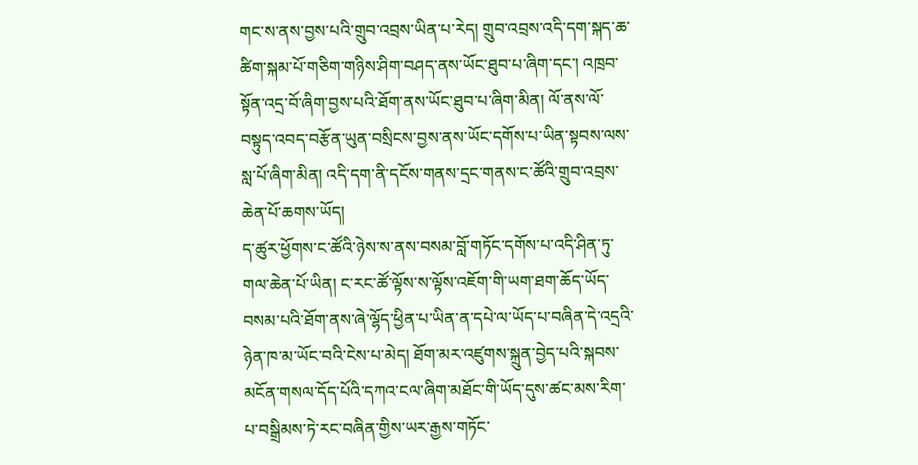གང་ས་ནས་བྱས་པའི་གྲུབ་འབྲས་ཡིན་པ་རེད། གྲུབ་འབྲས་འདི་དག་སྐད་ཆ་ཚིག་སྐམ་པོ་གཅིག་གཉིས་ཤིག་བཤད་ནས་ཡོང་ཐུབ་པ་ཞིག་དང་། འཁྲབ་སྟོན་འདྲ་བོ་ཞིག་བྱས་པའི་ཐོག་ནས་ཡོང་ཐུབ་པ་ཞིག་མིན། ལོ་ནས་ལོ་བསྟུད་འབད་བརྩོན་ཡུན་བསྲིངས་བྱས་ནས་ཡོང་དགོས་པ་ཡིན་སྟབས་ལས་སླ་པོ་ཞིག་མིན། འདི་དག་ནི་དངོས་གནས་དྲང་གནས་ང་ཚོའི་གྲུབ་འབྲས་ཆེན་པོ་ཆགས་ཡོད།
ད་ཚུར་ཕྱོགས་ང་ཚོའི་ཉེས་ས་ནས་བསམ་བློ་གཏོང་དགོས་པ་འདི་ཤིན་ཏུ་གལ་ཆེན་པོ་ཡིན། ང་རང་ཚོ་ལྟོས་ས་ལྟོས་འཇོག་གི་ཡག་ཐག་ཆོད་ཡོད་བསམ་པའི་ཐོག་ནས་ཞེ་ལྷོད་ཕྱིན་པ་ཡིན་ན་དཔེ་ལ་ཡོད་པ་བཞིན་དེ་འདྲའི་ཉེན་ཁ་མ་ཡོང་བའི་ངེས་པ་མེད། ཐོག་མར་འཛུགས་སྐྲུན་བྱེད་པའི་སྐབས་མངོན་གསལ་དོད་པོའི་དཀའ་ངལ་ཞིག་མཐོང་གི་ཡོད་དུས་ཚང་མས་རིག་པ་བསྒྲིམས་ཏེ་རང་བཞིན་གྱིས་ཡར་རྒྱས་གཏོང་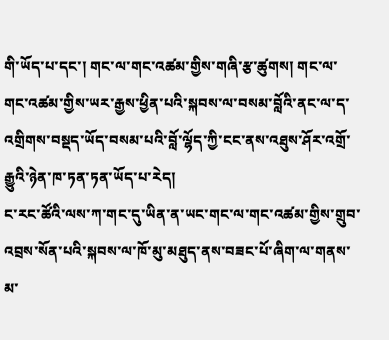གི་ཡོད་པ་དང་། གང་ལ་གང་འཚམ་གྱིས་གཞི་རྩ་ཚུགས། གང་ལ་གང་འཚམ་གྱིས་ཡར་རྒྱས་ཕྱིན་པའི་སྐབས་ལ་བསམ་བློའི་ནང་ལ་ད་འགྲིགས་བསྡད་ཡོད་བསམ་པའི་བློ་ལྷོད་ཀྱི་ངང་ནས་འཐུས་ཤོར་འགྲོ་རྒྱུའི་ཉེན་ཁ་ཏན་ཏན་ཡོད་པ་རེད།
ང་རང་ཚོའི་ལས་ཀ་གང་དུ་ཡིན་ན་ཡང་གང་ལ་གང་འཚམ་གྱིས་གྲུབ་འབྲས་སོན་པའི་སྐབས་ལ་ཁོ་མུ་མཐུད་ནས་བཟང་པོ་ཞིག་ལ་གནས་མ་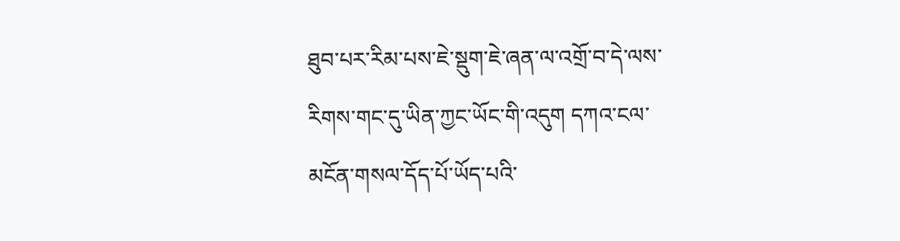ཐུབ་པར་རིམ་པས་ཇེ་སྡུག་ཇེ་ཞན་ལ་འགྲོ་བ་དེ་ལས་རིགས་གང་དུ་ཡིན་ཀྱང་ཡོང་གི་འདུག དཀའ་ངལ་མངོན་གསལ་དོད་པོ་ཡོད་པའི་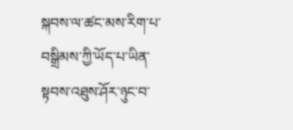སྐབས་ལ་ཚང་མས་རིག་པ་བསྒྲིམས་ཀྱི་ཡོད་པ་ཡིན་སྟབས་འཐུས་ཤོར་ཉུང་བ་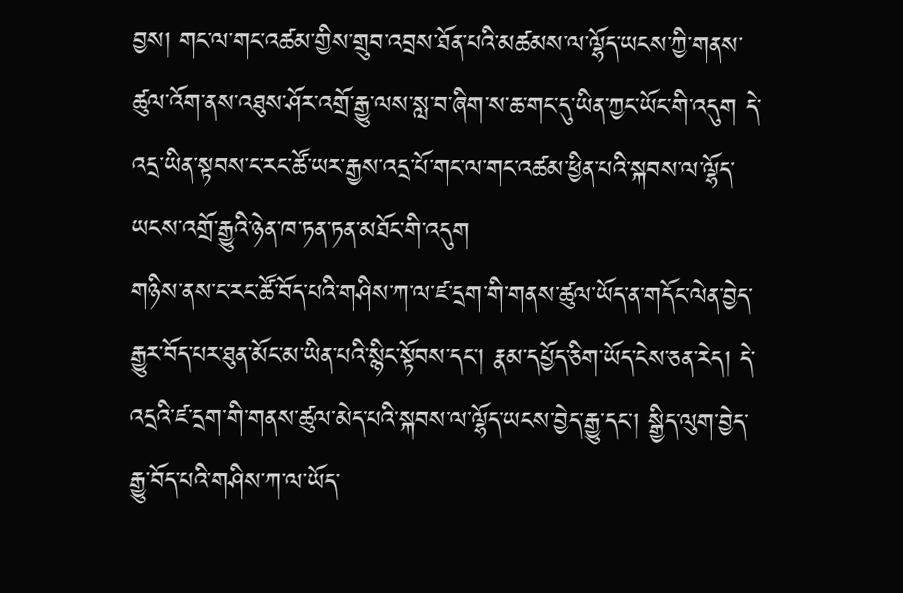བྱས། གང་ལ་གང་འཚམ་གྱིས་གྲུབ་འབྲས་ཐོན་པའི་མཚམས་ལ་ལྷོད་ཡངས་ཀྱི་གནས་ཚུལ་འོག་ནས་འཐུས་ཤོར་འགྲོ་རྒྱུ་ལས་སླ་བ་ཞིག་ས་ཆ་གང་དུ་ཡིན་ཀྱང་ཡོང་གི་འདུག དེ་འདྲ་ཡིན་སྟབས་ང་རང་ཚོ་ཡར་རྒྱས་འདྲ་པོ་གང་ལ་གང་འཚམ་ཕྱིན་པའི་སྐབས་ལ་ལྷོད་ཡངས་འགྲོ་རྒྱུའི་ཉེན་ཁ་ཏན་ཏན་མཐོང་གི་འདུག
གཉིས་ནས་ང་རང་ཚོ་བོད་པའི་གཤིས་ཀ་ལ་ཛ་དྲག་གི་གནས་ཚུལ་ཡོད་ན་གདོང་ལེན་བྱེད་རྒྱུར་བོད་པར་ཐུན་མོང་མ་ཡིན་པའི་སྙིང་སྟོབས་དང་། རྣམ་དཔྱོད་ཅིག་ཡོད་ངེས་ཅན་རེད། དེ་འདྲའི་ཛ་དྲག་གི་གནས་ཚུལ་མེད་པའི་སྐབས་ལ་ལྷོད་ཡངས་བྱེད་རྒྱུ་དང་། སྒྱིད་ལུག་བྱེད་རྒྱུ་བོད་པའི་གཤིས་ཀ་ལ་ཡོད་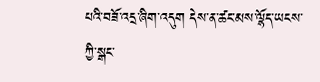པའི་བཟོ་འདྲ་ཞིག་འདུག དེས་ན་ཚང་མས་ལྷོད་ཡངས་ཀྱི་སྒང་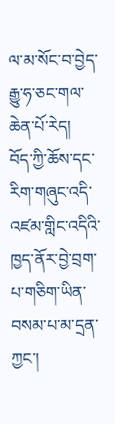ལ་མ་སོང་བ་བྱེད་རྒྱུ་ཧ་ཅང་གལ་ཆེན་པོ་རེད།
བོད་ཀྱི་ཆོས་དང་རིག་གཞུང་འདི་འཛམ་གླིང་འདིའི་ཁྱད་ནོར་བྱེ་བྲག་པ་གཅིག་ཡིན་བསམ་པ་མ་དྲན་ཀྱང་།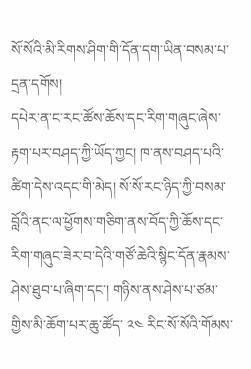སོ་སོའི་མི་རིགས་ཤིག་གི་དོན་དག་ཡིན་བསམ་པ་དྲན་དགོས།
དཔེར་ན་ང་རང་ཚོས་ཆོས་དང་རིག་གཞུང་ཞེས་རྟག་པར་བཤད་ཀྱི་ཡོད་ཀྱང། ཁ་ནས་བཤད་པའི་ཚིག་དེས་འདང་གི་མེད། སོ་སོ་རང་ཉིད་ཀྱི་བསམ་བློའི་ནང་ལ་ཕྱོགས་གཅིག་ནས་བོད་ཀྱི་ཆོས་དང་རིག་གཞུང་ཟེར་བ་དེའི་གཙོ་ཆེའི་སྙིང་དོན་རྣམས་ཤེས་ཐུབ་པ་ཞིག་དང་། གཉིས་ནས་ཤེས་པ་ཙམ་གྱིས་མི་ཆོག་པར་ཆུ་ཚོད་ ༢༤ རིང་སོ་སོའི་གོམས་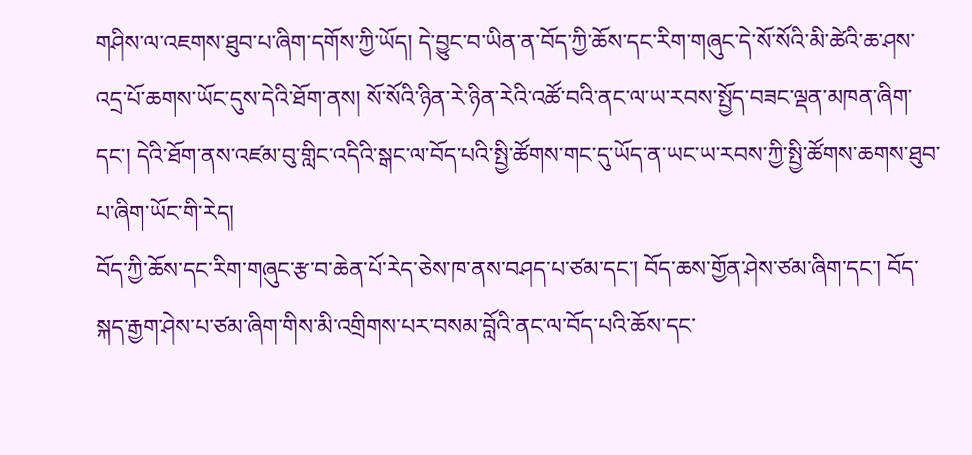གཤིས་ལ་འཇགས་ཐུབ་པ་ཞིག་དགོས་ཀྱི་ཡོད། དེ་བྱུང་བ་ཡིན་ན་བོད་ཀྱི་ཆོས་དང་རིག་གཞུང་དེ་སོ་སོའི་མི་ཚེའི་ཆ་ཤས་འདྲ་པོ་ཆགས་ཡོང་དུས་དེའི་ཐོག་ནས། སོ་སོའི་ཉིན་རེ་ཉིན་རེའི་འཚོ་བའི་ནང་ལ་ཡ་རབས་སྤྱོད་བཟང་ལྡན་མཁན་ཞིག་དང་། དེའི་ཐོག་ནས་འཛམ་བུ་གླིང་འདིའི་སྒང་ལ་བོད་པའི་སྤྱི་ཚོགས་གང་དུ་ཡོད་ན་ཡང་ཡ་རབས་ཀྱི་སྤྱི་ཚོགས་ཆགས་ཐུབ་པ་ཞིག་ཡོང་གི་རེད།
བོད་ཀྱི་ཆོས་དང་རིག་གཞུང་རྩ་བ་ཆེན་པོ་རེད་ཅེས་ཁ་ནས་བཤད་པ་ཙམ་དང་། བོད་ཆས་གྱོན་ཤེས་ཙམ་ཞིག་དང་། བོད་སྐད་རྒྱག་ཤེས་པ་ཙམ་ཞིག་གིས་མི་འགྲིགས་པར་བསམ་བློའི་ནང་ལ་བོད་པའི་ཆོས་དང་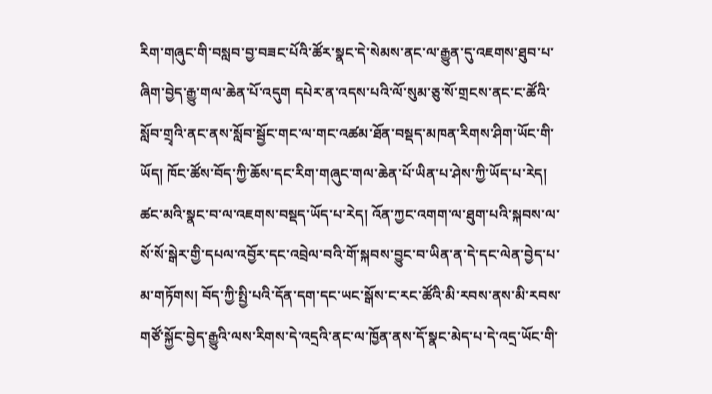རིག་གཞུང་གི་བསླབ་བྱ་བཟང་པོའི་ཚོར་སྣང་དེ་སེམས་ནང་ལ་རྒྱུན་དུ་འཇགས་ཐུབ་པ་ཞིག་བྱེད་རྒྱུ་གལ་ཆེན་པོ་འདུག དཔེར་ན་འདས་པའི་ལོ་སུམ་ཅུ་སོ་གྲངས་ནང་ང་ཚོའི་སློབ་གྲྭའི་ནང་ནས་སློབ་སྦྱོང་གང་ལ་གང་འཚམ་ཐོན་བསྡད་མཁན་རིགས་ཤིག་ཡོང་གི་ཡོད། ཁོང་ཚོས་བོད་ཀྱི་ཆོས་དང་རིག་གཞུང་གལ་ཆེན་པོ་ཡིན་པ་ཤེས་ཀྱི་ཡོད་པ་རེད། ཚང་མའི་སྣང་བ་ལ་འཇགས་བསྡད་ཡོད་པ་རེད། འོན་ཀྱང་འགག་ལ་ཐུག་པའི་སྐབས་ལ་སོ་སོ་སྒེར་གྱི་དཔལ་འབྱོར་དང་འབྲེལ་བའི་གོ་སྐབས་བྱུང་བ་ཡིན་ན་དེ་དང་ལེན་བྱེད་པ་མ་གཏོགས། བོད་ཀྱི་སྤྱི་པའི་དོན་དག་དང་ཡང་སྒོས་ང་རང་ཚོའི་མི་རབས་ནས་མི་རབས་གཙོ་སྐྱོང་བྱེད་རྒྱུའི་ལས་རིགས་དེ་འདྲའི་ནང་ལ་ཁྱོན་ནས་དོ་སྣང་མེད་པ་དེ་འདྲ་ཡོང་གི་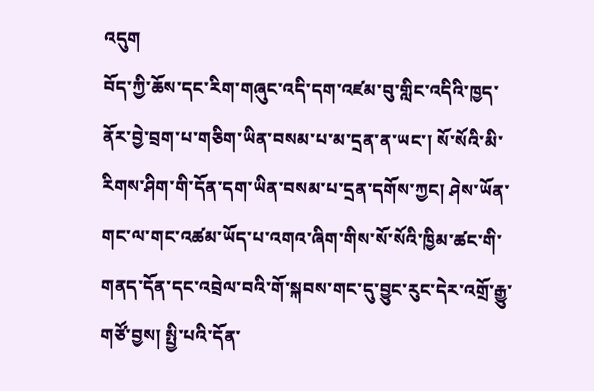འདུག
བོད་ཀྱི་ཆོས་དང་རིག་གཞུང་འདི་དག་འཛམ་བུ་གླིང་འདིའི་ཁྱད་ནོར་བྱེ་བྲག་པ་གཅིག་ཡིན་བསམ་པ་མ་དྲན་ན་ཡང་། སོ་སོའི་མི་རིགས་ཤིག་གི་དོན་དག་ཡིན་བསམ་པ་དྲན་དགོས་ཀྱང། ཤེས་ཡོན་གང་ལ་གང་འཚམ་ཡོད་པ་འགའ་ཞིག་གིས་སོ་སོའི་ཁྱིམ་ཚང་གི་གནད་དོན་དང་འབྲེལ་བའི་གོ་སྐབས་གང་དུ་བྱུང་རུང་དེར་འགྲོ་རྒྱུ་གཙོ་བྱས། སྤྱི་པའི་དོན་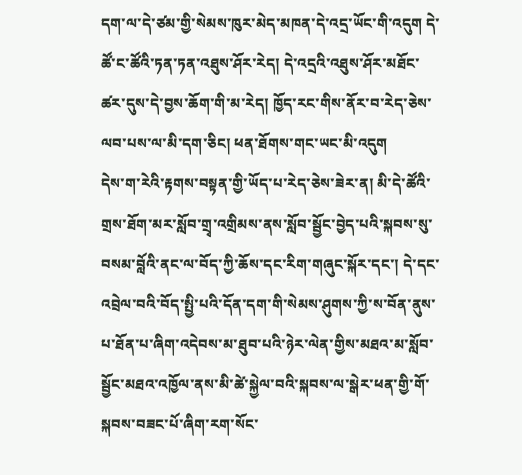དག་ལ་དེ་ཙམ་གྱི་སེམས་ཁུར་མེད་མཁན་དེ་འདྲ་ཡོང་གི་འདུག དེ་ཚོ་ང་ཚོའི་ཏན་ཏན་འཐུས་ཤོར་རེད། དེ་འདྲའི་འཐུས་ཤོར་མཐོང་ཚར་དུས་དེ་བྱས་ཆོག་གི་མ་རེད། ཁྱོད་རང་གིས་ནོར་བ་རེད་ཅེས་ལབ་པས་ལ་མི་དག་ཅིང། ཕན་ཐོགས་གང་ཡང་མི་འདུག
དེས་ག་རེའི་རྟགས་བསྟན་གྱི་ཡོད་པ་རེད་ཅེས་ཟེར་ན། མི་དེ་ཚོའི་གྲས་ཐོག་མར་སློབ་གྲྭ་འགྲིམས་ནས་སློབ་སྦྱོང་བྱེད་པའི་སྐབས་སུ་བསམ་བློའི་ནང་ལ་བོད་ཀྱི་ཆོས་དང་རིག་གཞུང་སྐོར་དང་། དེ་དང་འབྲེལ་བའི་བོད་སྤྱི་པའི་དོན་དག་གི་སེམས་ཤུགས་ཀྱི་ས་བོན་ནུས་པ་ཐོན་པ་ཞིག་འདེབས་མ་ཐུབ་པའི་ཉེར་ལེན་གྱིས་མཐའ་མ་སློབ་སྦྱོང་མཐའ་འཁྱོལ་ནས་མི་ཚེ་སྐྱེལ་བའི་སྐབས་ལ་སྒེར་ཕན་གྱི་གོ་སྐབས་བཟང་པོ་ཞིག་རག་སོང་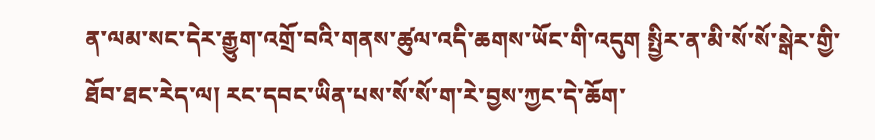ན་ལམ་སང་དེར་རྒྱུག་འགྲོ་བའི་གནས་ཚུལ་འདི་ཆགས་ཡོང་གི་འདུག སྤྱིར་ན་མི་སོ་སོ་སྒེར་གྱི་ཐོབ་ཐང་རེད་ལ། རང་དབང་ཡིན་པས་སོ་སོ་ག་རེ་བྱས་ཀྱང་དེ་ཆོག་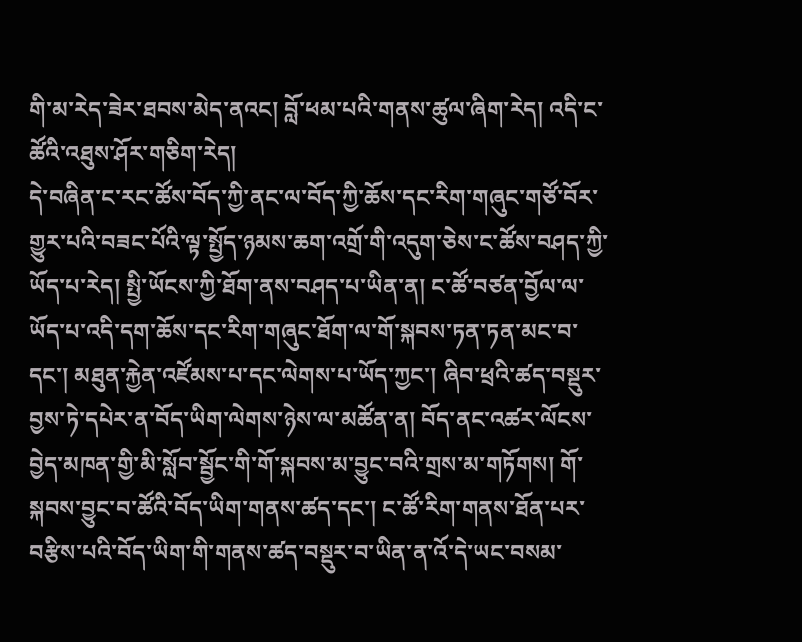གི་མ་རེད་ཟེར་ཐབས་མེད་ནའང། བློ་ཕམ་པའི་གནས་ཚུལ་ཞིག་རེད། འདི་ང་ཚོའི་འཐུས་ཤོར་གཅིག་རེད།
དེ་བཞིན་ང་རང་ཚོས་བོད་ཀྱི་ནང་ལ་བོད་ཀྱི་ཆོས་དང་རིག་གཞུང་གཙོ་བོར་གྱུར་པའི་བཟང་པོའི་ལྟ་སྤྱོད་ཉམས་ཆག་འགྲོ་གི་འདུག་ཅེས་ང་ཚོས་བཤད་ཀྱི་ཡོད་པ་རེད། སྤྱི་ཡོངས་ཀྱི་ཐོག་ནས་བཤད་པ་ཡིན་ན། ང་ཚོ་བཙན་བྱོལ་ལ་ཡོད་པ་འདི་དག་ཆོས་དང་རིག་གཞུང་ཐོག་ལ་གོ་སྐབས་ཏན་ཏན་མང་བ་དང་། མཐུན་རྐྱེན་འཛོམས་པ་དང་ལེགས་པ་ཡོད་ཀྱང་། ཞིབ་ཕྲའི་ཚད་བསྡུར་བྱས་ཏེ་དཔེར་ན་བོད་ཡིག་ལེགས་ཉེས་ལ་མཚོན་ན། བོད་ནང་འཚར་ལོངས་བྱེད་མཁན་གྱི་མི་སློབ་སྦྱོང་གི་གོ་སྐབས་མ་བྱུང་བའི་གྲས་མ་གཏོགས། གོ་སྐབས་བྱུང་བ་ཚོའི་བོད་ཡིག་གནས་ཚད་དང་། ང་ཚོ་རིག་གནས་ཐོན་པར་བརྩིས་པའི་བོད་ཡིག་གི་གནས་ཚད་བསྡུར་བ་ཡིན་ན་འོ་དེ་ཡང་བསམ་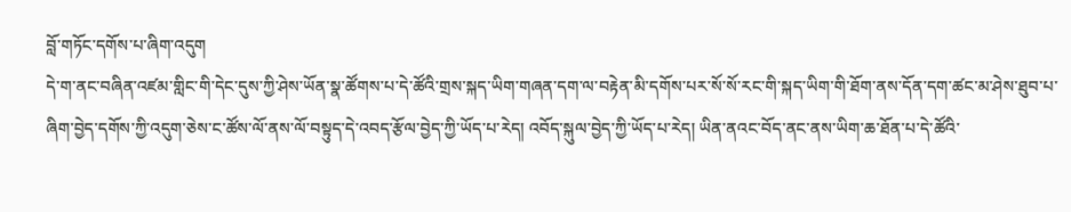བློ་གཏོང་དགོས་པ་ཞིག་འདུག
དེ་ག་ནང་བཞིན་འཛམ་གླིང་གི་དེང་དུས་ཀྱི་ཤེས་ཡོན་སྣ་ཚོགས་པ་དེ་ཚོའི་གྲས་སྐད་ཡིག་གཞན་དག་ལ་བརྟེན་མི་དགོས་པར་སོ་སོ་རང་གི་སྐད་ཡིག་གི་ཐོག་ནས་དོན་དག་ཚང་མ་ཤེས་ཐུབ་པ་ཞིག་བྱེད་དགོས་ཀྱི་འདུག་ཅེས་ང་ཚོས་ལོ་ནས་ལོ་བསྟུད་དེ་འབད་རྩོལ་བྱེད་ཀྱི་ཡོད་པ་རེད། འབོད་སྐུལ་བྱེད་ཀྱི་ཡོད་པ་རེད། ཡིན་ནའང་བོད་ནང་ནས་ཡིག་ཆ་ཐོན་པ་དེ་ཚོའི་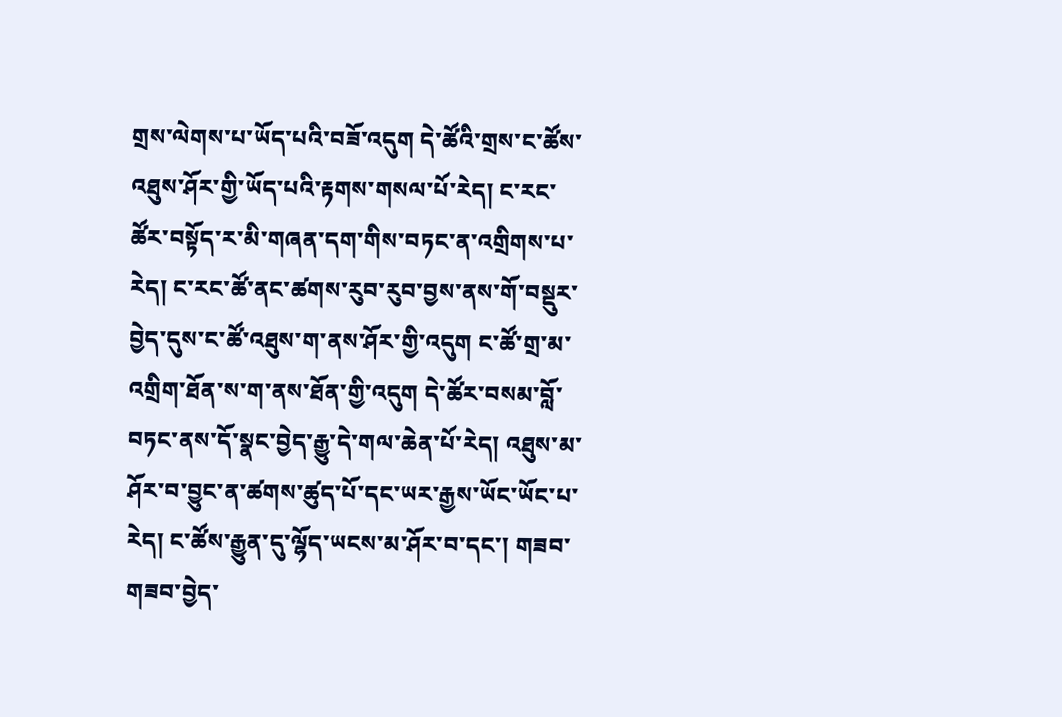གྲས་ལེགས་པ་ཡོད་པའི་བཟོ་འདུག དེ་ཚོའི་གྲས་ང་ཚོས་འཐུས་ཤོར་གྱི་ཡོད་པའི་རྟགས་གསལ་པོ་རེད། ང་རང་ཚོར་བསྟོད་ར་མི་གཞན་དག་གིས་བཏང་ན་འགྲིགས་པ་རེད། ང་རང་ཚོ་ནང་ཚགས་རུབ་རུབ་བྱས་ནས་གོ་བསྡུར་བྱེད་དུས་ང་ཚོ་འཐུས་ག་ནས་ཤོར་གྱི་འདུག ང་ཚོ་གྲ་མ་འགྲིག་ཐོན་ས་ག་ནས་ཐོན་གྱི་འདུག དེ་ཚོར་བསམ་བློ་བཏང་ནས་དོ་སྣང་བྱེད་རྒྱུ་དེ་གལ་ཆེན་པོ་རེད། འཐུས་མ་ཤོར་བ་བྱུང་ན་ཚགས་ཚུད་པོ་དང་ཡར་རྒྱས་ཡོང་ཡོང་པ་རེད། ང་ཚོས་རྒྱུན་དུ་ལྷོད་ཡངས་མ་ཤོར་བ་དང་། གཟབ་གཟབ་བྱེད་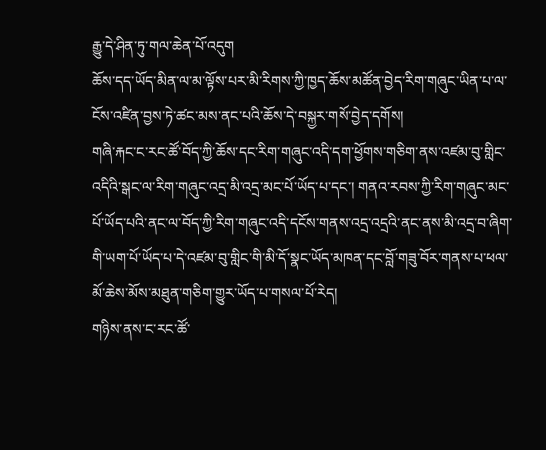རྒྱུ་དེ་ཤིན་ཏུ་གལ་ཆེན་པོ་འདུག
ཆོས་དད་ཡོད་མིན་ལ་མ་ལྟོས་པར་མི་རིགས་ཀྱི་ཁྱད་ཆོས་མཚོན་བྱེད་རིག་གཞུང་ཡིན་པ་ལ་ངོས་འཛིན་བྱས་ཏེ་ཚང་མས་ནང་པའི་ཆོས་དེ་བསྐྱར་གསོ་བྱེད་དགོས།
གཞི་རྐང་ང་རང་ཚོ་བོད་ཀྱི་ཆོས་དང་རིག་གཞུང་འདི་དག་ཕྱོགས་གཅིག་ནས་འཛམ་བུ་གླིང་འདིའི་སྒང་ལ་རིག་གཞུང་འདྲ་མི་འདྲ་མང་པོ་ཡོད་པ་དང་། གནའ་རབས་ཀྱི་རིག་གཞུང་མང་པོ་ཡོད་པའི་ནང་ལ་བོད་ཀྱི་རིག་གཞུང་འདི་དངོས་གནས་འདྲ་འདྲའི་ནང་ནས་མི་འདྲ་བ་ཞིག་གི་ཡག་པོ་ཡོད་པ་དེ་འཛམ་བུ་གླིང་གི་མི་དོ་སྣང་ཡོད་མཁན་དང་བློ་གཟུ་བོར་གནས་པ་ཕལ་མོ་ཆེས་མོས་མཐུན་གཅིག་གྱུར་ཡོད་པ་གསལ་པོ་རེད།
གཉིས་ནས་ང་རང་ཚོ་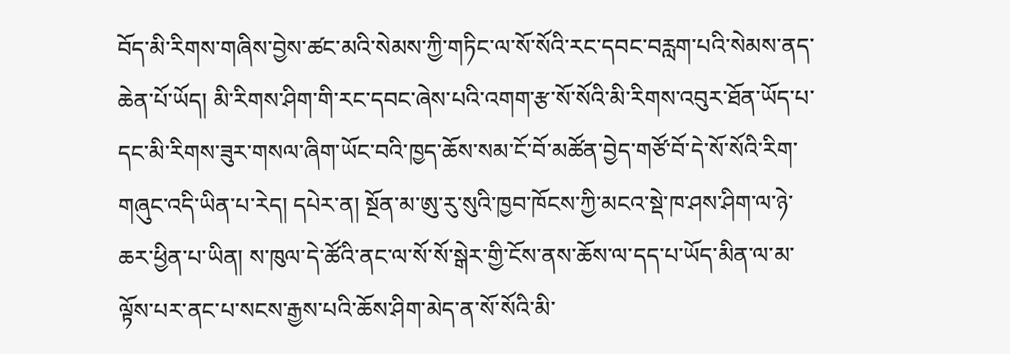བོད་མི་རིགས་གཞིས་བྱེས་ཚང་མའི་སེམས་ཀྱི་གཏིང་ལ་སོ་སོའི་རང་དབང་བརླག་པའི་སེམས་ནད་ཆེན་པོ་ཡོད། མི་རིགས་ཤིག་གི་རང་དབང་ཞེས་པའི་འགག་རྩ་སོ་སོའི་མི་རིགས་འབུར་ཐོན་ཡོད་པ་དང་མི་རིགས་ཟུར་གསལ་ཞིག་ཡོང་བའི་ཁྱད་ཆོས་སམ་ངོ་བོ་མཚོན་བྱེད་གཙོ་བོ་དེ་སོ་སོའི་རིག་གཞུང་འདི་ཡིན་པ་རེད། དཔེར་ན། སྔོན་མ་ཨུ་རུ་སུའི་ཁྱབ་ཁོངས་ཀྱི་མངའ་སྡེ་ཁ་ཤས་ཤིག་ལ་ཉེ་ཆར་ཕྱིན་པ་ཡིན། ས་ཁུལ་དེ་ཚོའི་ནང་ལ་སོ་སོ་སྒེར་གྱི་ངོས་ནས་ཆོས་ལ་དད་པ་ཡོད་མིན་ལ་མ་ལྟོས་པར་ནང་པ་སངས་རྒྱས་པའི་ཆོས་ཤིག་མེད་ན་སོ་སོའི་མི་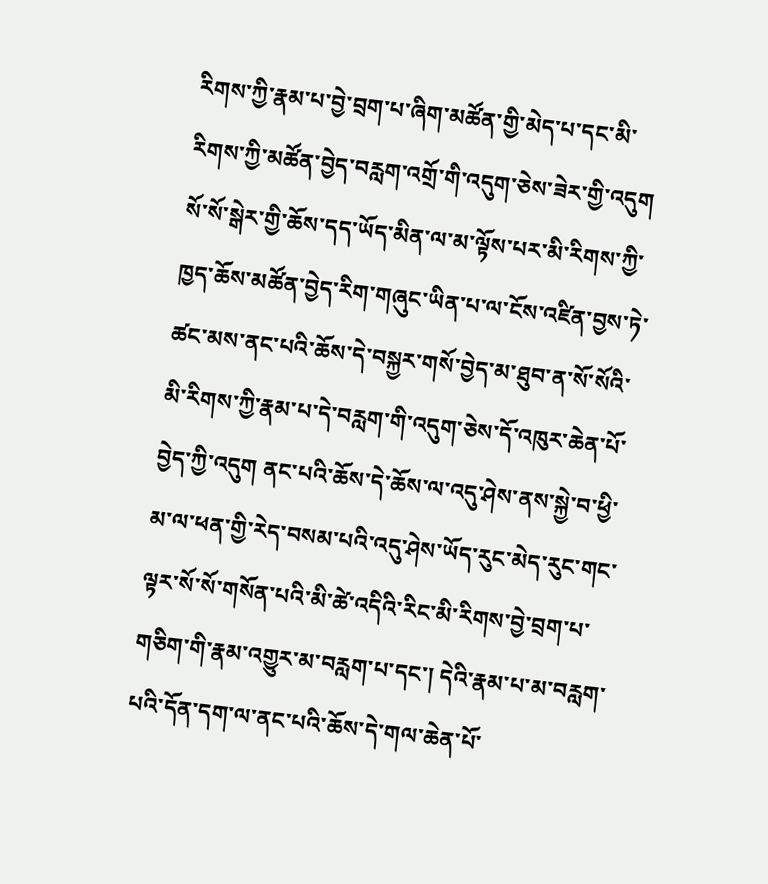རིགས་ཀྱི་རྣམ་པ་བྱེ་བྲག་པ་ཞིག་མཚོན་གྱི་མེད་པ་དང་མི་རིགས་ཀྱི་མཚོན་བྱེད་བརླག་འགྲོ་གི་འདུག་ཅེས་ཟེར་གྱི་འདུག སོ་སོ་སྒེར་གྱི་ཆོས་དད་ཡོད་མིན་ལ་མ་ལྟོས་པར་མི་རིགས་ཀྱི་ཁྱད་ཆོས་མཚོན་བྱེད་རིག་གཞུང་ཡིན་པ་ལ་ངོས་འཛིན་བྱས་ཏེ་ཚང་མས་ནང་པའི་ཆོས་དེ་བསྐྱར་གསོ་བྱེད་མ་ཐུབ་ན་སོ་སོའི་མི་རིགས་ཀྱི་རྣམ་པ་དེ་བརླག་གི་འདུག་ཅེས་དོ་འཁུར་ཆེན་པོ་བྱེད་ཀྱི་འདུག ནང་པའི་ཆོས་དེ་ཆོས་ལ་འདུ་ཤེས་ནས་སྐྱེ་བ་ཕྱི་མ་ལ་ཕན་གྱི་རེད་བསམ་པའི་འདུ་ཤེས་ཡོད་རུང་མེད་རུང་གང་ལྟར་སོ་སོ་གསོན་པའི་མི་ཚེ་འདིའི་རིང་མི་རིགས་བྱེ་བྲག་པ་གཅིག་གི་རྣམ་འགྱུར་མ་བརླག་པ་དང་། དེའི་རྣམ་པ་མ་བརླག་པའི་དོན་དག་ལ་ནང་པའི་ཆོས་དེ་གལ་ཆེན་པོ་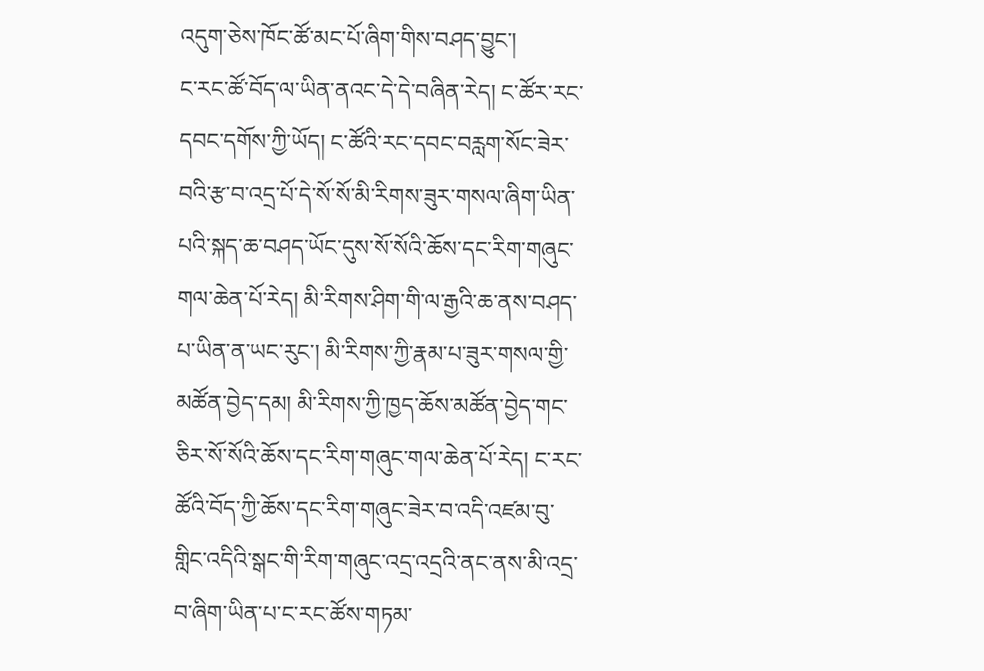འདུག་ཅེས་ཁོང་ཚོ་མང་པོ་ཞིག་གིས་བཤད་བྱུང་།
ང་རང་ཚོ་བོད་ལ་ཡིན་ནའང་དེ་དེ་བཞིན་རེད། ང་ཚོར་རང་དབང་དགོས་ཀྱི་ཡོད། ང་ཚོའི་རང་དབང་བརླག་སོང་ཟེར་བའི་རྩ་བ་འདྲ་པོ་དེ་སོ་སོ་མི་རིགས་ཟུར་གསལ་ཞིག་ཡིན་པའི་སྐད་ཆ་བཤད་ཡོང་དུས་སོ་སོའི་ཆོས་དང་རིག་གཞུང་གལ་ཆེན་པོ་རེད། མི་རིགས་ཤིག་གི་ལ་རྒྱའི་ཆ་ནས་བཤད་པ་ཡིན་ན་ཡང་རུང་། མི་རིགས་ཀྱི་རྣམ་པ་ཟུར་གསལ་གྱི་མཚོན་བྱེད་དམ། མི་རིགས་ཀྱི་ཁྱད་ཆོས་མཚོན་བྱེད་གང་ཅིར་སོ་སོའི་ཆོས་དང་རིག་གཞུང་གལ་ཆེན་པོ་རེད། ང་རང་ཚོའི་བོད་ཀྱི་ཆོས་དང་རིག་གཞུང་ཟེར་བ་འདི་འཛམ་བུ་གླིང་འདིའི་སྒང་གི་རིག་གཞུང་འདྲ་འདྲའི་ནང་ནས་མི་འདྲ་བ་ཞིག་ཡིན་པ་ང་རང་ཚོས་གཏམ་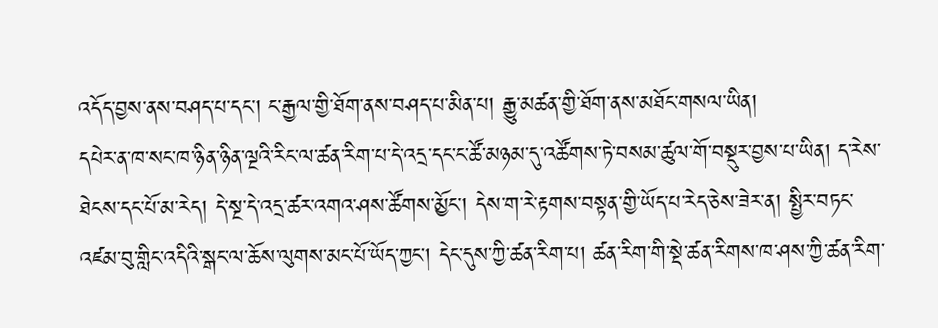འདོད་བྱས་ནས་བཤད་པ་དང་། ང་རྒྱལ་གྱི་ཐོག་ནས་བཤད་པ་མིན་པ། རྒྱུ་མཚན་གྱི་ཐོག་ནས་མཐོང་གསལ་ཡིན།
དཔེར་ན་ཁ་སང་ཁ་ཉིན་ཉིན་ལྔའི་རིང་ལ་ཚན་རིག་པ་དེ་འདྲ་དང་ང་ཚོ་མཉམ་དུ་འཚོགས་ཏེ་བསམ་ཚུལ་གོ་བསྡུར་བྱས་པ་ཡིན། ད་རེས་ཐེངས་དང་པོ་མ་རེད། དེ་སྔ་དེ་འདྲ་ཚར་འགའ་ཤས་ཚོགས་མྱོང་། དེས་ག་རེ་རྟགས་བསྟན་གྱི་ཡོད་པ་རེད་ཅེས་ཟེར་ན། སྤྱིར་བཏང་འཛམ་བུ་གླིང་འདིའི་སྒང་ལ་ཆོས་ལུགས་མང་པོ་ཡོད་ཀྱང། དེང་དུས་ཀྱི་ཚན་རིག་པ། ཚན་རིག་གི་སྡེ་ཚན་རིགས་ཁ་ཤས་ཀྱི་ཚན་རིག་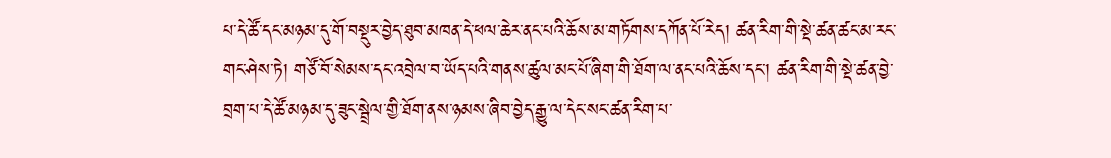པ་དེ་ཚོ་དང་མཉམ་དུ་གོ་བསྡུར་བྱེད་ཐུབ་མཁན་དེ་ཕལ་ཆེར་ནང་པའི་ཆོས་མ་གཏོགས་དཀོན་པོ་རེད། ཚན་རིག་གི་སྡེ་ཚན་ཚང་མ་རང་གང་ཤེས་ཏེ། གཙོ་བོ་སེམས་དང་འབྲེལ་བ་ཡོད་པའི་གནས་ཚུལ་མང་པོ་ཞིག་གི་ཐོག་ལ་ནང་པའི་ཆོས་དང་། ཚན་རིག་གི་སྡེ་ཚན་བྱེ་བྲག་པ་དེ་ཚོ་མཉམ་དུ་ཟུང་སྦྲེལ་གྱི་ཐོག་ནས་ཉམས་ཞིབ་བྱེད་རྒྱུ་ལ་དེང་སང་ཚན་རིག་པ་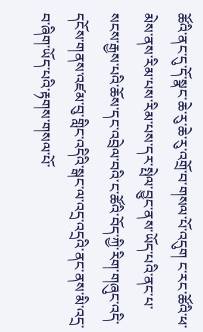ཚོའི་ནང་དུ་དོ་སྣང་ཆེ་རུ་ཆེ་རུ་འགྲོ་བ་གསལ་པོ་འདུག ང་རང་ཚོའི་ཕ་མེས་ནས་རིམ་པས་རིམ་པས་དར་སྤེལ་བྱུང་ནས་ཡོད་པའི་ནང་པ་སངས་རྒྱས་པའི་ཆོས་དང་འབྲེལ་བའི་ང་ཚོའི་བོད་ཀྱི་རིག་གཞུང་འདི་དངོས་གནས་འཛམ་བུ་གླིང་འདིའི་སྒང་ལ་འདྲ་འདྲའི་ནང་ནས་མི་འདྲ་བ་ཞིག་ཡོད་པའི་རྟགས་གསལ་པོ་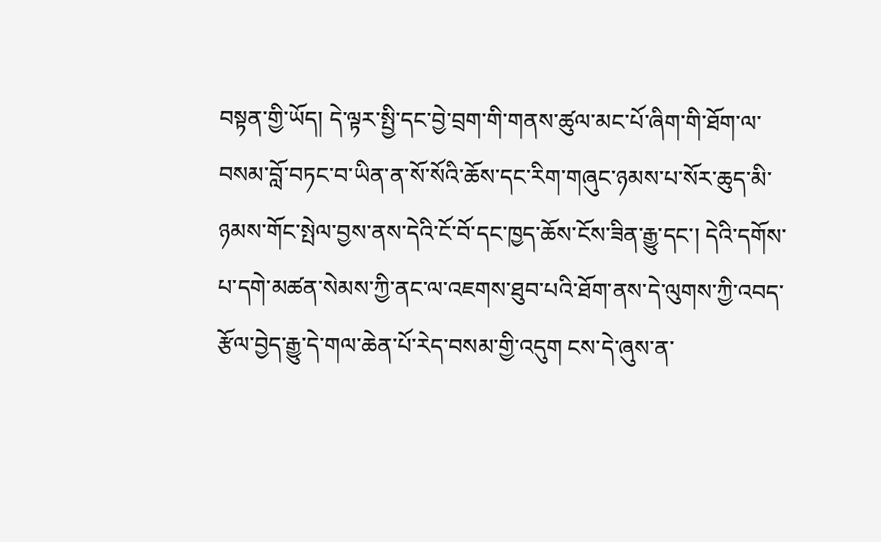བསྟན་གྱི་ཡོད། དེ་ལྟར་སྤྱི་དང་བྱེ་བྲག་གི་གནས་ཚུལ་མང་པོ་ཞིག་གི་ཐོག་ལ་བསམ་བློ་བཏང་བ་ཡིན་ན་སོ་སོའི་ཆོས་དང་རིག་གཞུང་ཉམས་པ་སོར་ཆུད་མི་ཉམས་གོང་སྤེལ་བྱས་ནས་དེའི་ངོ་བོ་དང་ཁྱད་ཆོས་ངོས་ཟིན་རྒྱུ་དང་། དེའི་དགོས་པ་དགེ་མཚན་སེམས་ཀྱི་ནང་ལ་འཇགས་ཐུབ་པའི་ཐོག་ནས་དེ་ལུགས་ཀྱི་འབད་རྩོལ་བྱེད་རྒྱུ་དེ་གལ་ཆེན་པོ་རེད་བསམ་གྱི་འདུག ངས་དེ་ཞུས་ན་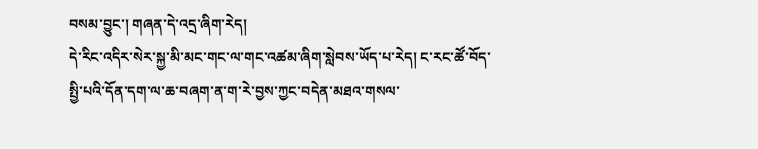བསམ་བྱུང་། གཞན་དེ་འདྲ་ཞིག་རེད།
དེ་རིང་འདིར་སེར་སྐྱ་མི་མང་གང་ལ་གང་འཚམ་ཞིག་སླེབས་ཡོད་པ་རེད། ང་རང་ཚོ་བོད་སྤྱི་པའི་དོན་དག་ལ་ཆ་བཞག་ན་ག་རེ་བྱས་ཀྱང་བདེན་མཐའ་གསལ་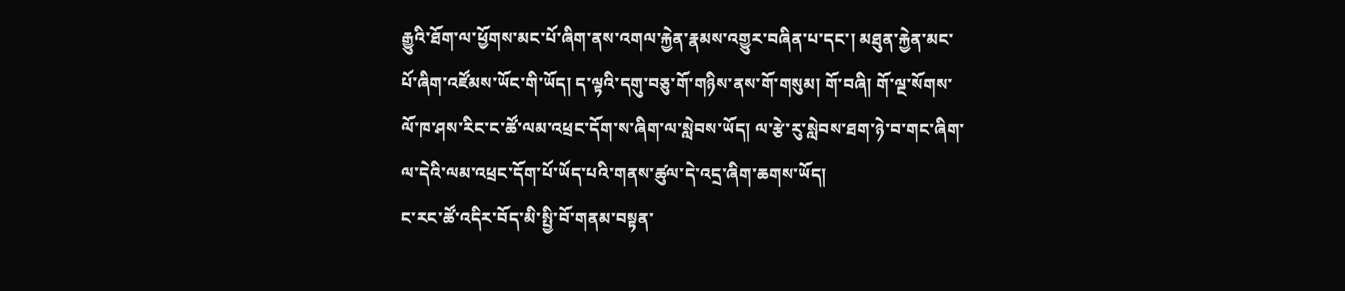རྒྱུའི་ཐོག་ལ་ཕྱོགས་མང་པོ་ཞིག་ནས་འགལ་རྐྱེན་རྣམས་འགྱུར་བཞིན་པ་དང་། མཐུན་རྐྱེན་མང་པོ་ཞིག་འཛོམས་ཡོང་གི་ཡོད། ད་ལྟའི་དགུ་བཅུ་གོ་གཉིས་ནས་གོ་གསུམ། གོ་བཞི། གོ་ལྔ་སོགས་ལོ་ཁ་ཤས་རིང་ང་ཚོ་ལམ་འཕྲང་དོག་ས་ཞིག་ལ་སླེབས་ཡོད། ལ་རྩེ་རུ་སླེབས་ཐག་ཉེ་བ་གང་ཞིག་ལ་དེའི་ལམ་འཕྲང་དོག་པོ་ཡོད་པའི་གནས་ཚུལ་དེ་འདྲ་ཞིག་ཆགས་ཡོད།
ང་རང་ཚོ་འདིར་བོད་མི་སྤྱི་བོ་གནམ་བསྟན་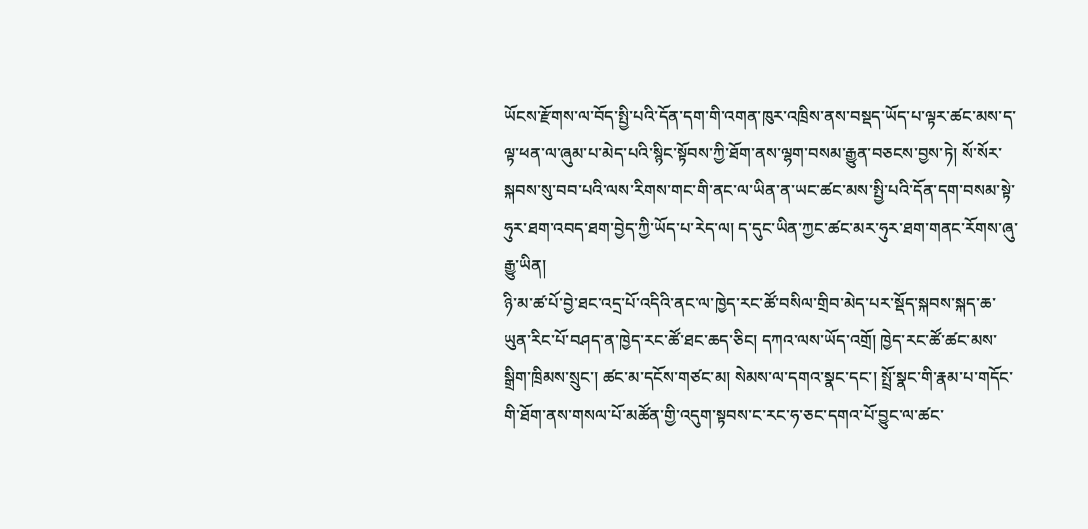ཡོངས་རྫོགས་ལ་བོད་སྤྱི་པའི་དོན་དག་གི་འགན་ཁུར་འཁྲིས་ནས་བསྡད་ཡོད་པ་ལྟར་ཚང་མས་ད་ལྟ་ཕན་ལ་ཞུམ་པ་མེད་པའི་སྙིང་སྟོབས་ཀྱི་ཐོག་ནས་ལྷག་བསམ་རྒྱུན་བཅངས་བྱས་ཏེ། སོ་སོར་སྐབས་སུ་བབ་པའི་ལས་རིགས་གང་གི་ནང་ལ་ཡིན་ན་ཡང་ཚང་མས་སྤྱི་པའི་དོན་དག་བསམ་སྟེ་ཧུར་ཐག་འབད་ཐག་བྱེད་ཀྱི་ཡོད་པ་རེད་ལ། ད་དུང་ཡིན་ཀྱང་ཚང་མར་ཧུར་ཐག་གནང་རོགས་ཞུ་རྒྱུ་ཡིན།
ཉི་མ་ཚ་པོ་བྱེ་ཐང་འདྲ་པོ་འདིའི་ནང་ལ་ཁྱེད་རང་ཚོ་བསིལ་གྲིབ་མེད་པར་སྡོད་སྐབས་སྐད་ཆ་ཡུན་རིང་པོ་བཤད་ན་ཁྱེད་རང་ཚོ་ཐང་ཆད་ཅིང། དཀའ་ལས་ཡོད་འགྲོ། ཁྱེད་རང་ཚོ་ཚང་མས་སྒྲིག་ཁྲིམས་སྲུང་། ཚང་མ་དངོས་གཙང་མ། སེམས་ལ་དགའ་སྣང་དང་། སྤྲོ་སྣང་གི་རྣམ་པ་གདོང་གི་ཐོག་ནས་གསལ་པོ་མཚོན་གྱི་འདུག་སྟབས་ང་རང་ཧ་ཅང་དགའ་པོ་བྱུང་ལ་ཚང་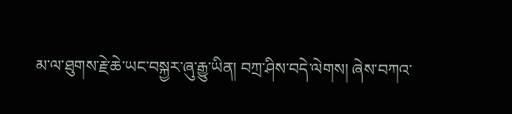མ་ལ་ཐུགས་རྗེ་ཆེ་ཡང་བསྐྱར་ཞུ་རྒྱུ་ཡིན། བཀྲ་ཤིས་བདེ་ལེགས། ཞེས་བཀའ་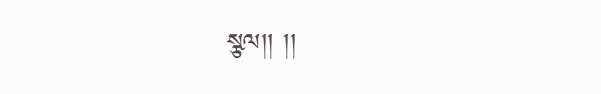སྩལ།། །།